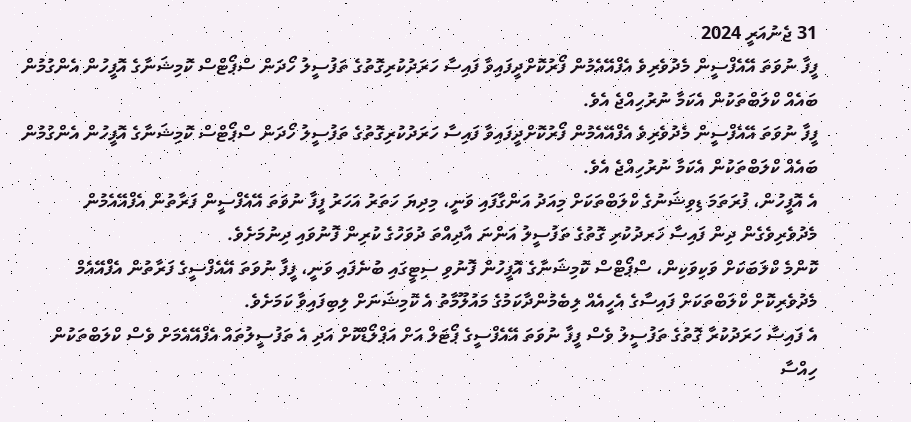31 ޖެނުއަރީ 2024
ފީފާ ނުވަތަ އޭއެފްސީން މެދުވެރިވެ އެފްއޭއެމުން ފޯރުކޮށްދީފައިވާ ފައިސާ ހަރަދުކުރިގޮތުގެ ތަފުސީލު ހޯދަން ސްޕޯޓްސް ކޮމިޝަނާގެ އޮފީހުން އެންގުމުން ބައެއް ކްލަބްތަކުން އެކަމާ ނުރުހިއްޖެ އެވެ.
ފީފާ ނުވަތަ އޭއެފްސީން މެދުވެރިވެ އެފްއޭއެމުން ފޯރުކޮށްދީފައިވާ ފައިސާ ހަރަދުކުރިގޮތުގެ ތަފުސީލު ހޯދަން ސްޕޯޓްސް ކޮމިޝަނާގެ އޮފީހުން އެންގުމުން ބައެއް ކްލަބްތަކުން އެކަމާ ނުރުހިއްޖެ އެވެ.
އެ އޮފީހުން، ފުރަތަމަ ޑިވިޝަނުގެ ކްލަބްތަކަށް މިއަދު އަންގާފައި ވަނީ، މިދިޔަ ހަތަރު އަހަރު ފީފާ ނުވަތަ އޭއެފްސީން ފަރާތުން އެފްއޭއެމުން މެދުވެރިވެގެން ދިން ފައިސާ ހަރދުކުރި ގޮތުގެ ތަފުސީލު އަންނަ އާދިއްތަ ދުވަހުގެ ކުރިން ފޮނުވައި ދިނުމަށެވެ.
ކޮންމެ ކްލަބަކަށް ވަކިވަކިން، ސްޕޯޓްސް ކޮމިޝަނާގެ އޮފީހުން ފޮނުވި ސިޓީގައި ބުނެފައި ވަނީ، ފީފާ ނުވަތަ އޭއެފްސީގެ ފަރާތުން އެފްއޭއެމް މެދުވެރިކޮށް ކްލަބްތަކަށް ފައިސާގެ އެހީއެއް ލިބެމުންދާކަމުގެ މައުލޫމާތު އެ ކޮމިޝަނަށް ލިބިފައިވާ ކަމަށެވެ.
އެ ފައިސާ ހަރަދުކުރާ ގޮތުގެ ތަފުސީލު ވެސް ފީފާ ނުވަތަ އޭއެފްސީގެ ޕޯޓަލް އަށް އަޕްލޯޑްކޮށް އަދި އެ ތަފުސީލުތައް އެފްއޭއެމަށް ވެސް ކްލަބްތަކުން ހިއްސާ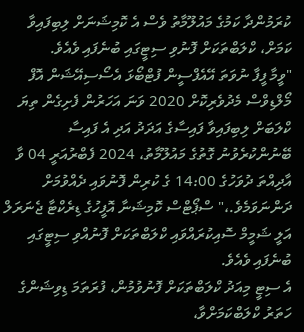ކުރަމުންދާ ކަމުގެ މައުލޫމާތު ވެސް އެ ކޮމިޝަނަށް ލިބިފައިވާ ކަމަށް، ކްލަބްތަކަށް ފޮނުވި ސިޓީގައި ބުނެފައި ވެއެވެ.
"ވީމާ ފީފާ ނުވަތަ އޭއެފްސީން ފުޓްބޯޅަ އެސޯސިއޭޝަން އޮފް މޯލްޑިވްސް މެދުވެރިކޮށް 2020 ވަނަ އަހަރުން ފެށިގެން ތިޔަ ކްލަބަށް ލިބިފައިވާ ފައިސާގެ އަދަދު އަދި އެ ފައިސާ ބޭނުންކުރެވުނު ގޮތުގެ މައުލޫމާތު، 2024 ފެބްރުއަރީ 04 ވާ އާދިއްތަ ދުވަހުގެ 14:00 ގެ ކުރިން ފޮނުވައި ދެއްވުމަށް ދަންނަވަމެވެ.،" ސްޕޯޓްސް ކޮމިޝަނާ އޮފީހުގެ ޑިރެކްޓާ ޖެނަރަލް އަލީ ޝަމީމް ސޮއިކުރައްވައި ކްލަބްތަކަށް ފޮނުއްވި ސިޓީގައި ބުނެފައި ވެއެވެ.
އެ ސިޓީ މިއަދު ކްލަބްތަކަށް ފޮނުވުމުން، ފުރަތަމަ ޑިވިޝަންގެ ހަތަރު ކްލަބްކަމަށްވާ،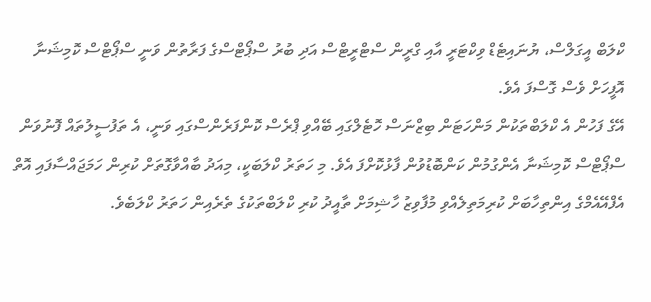ކްލަބް އީގަލްސް، ޔުނައިޓެޑް ވިކްޓަރީ އާއި ގްރީން ސްޓްރީޓްސް އަދި ބުރު ސްޕޯޓްސްގެ ފަރާތުން ވަނީ ސްޕޯޓްސް ކޮމިޝަނާ އޮފީހަށް ވެސް ގޮސްފަ އެވެ.
އޭގެ ފަހުން އެ ކްލަބްތަކުން މަންހަޓަން ބިޒްނަސް ހޮޓެލްގައި ބޭއްވި ޕްރެސް ކޮންފަރެންސްގައި ވަނީ، އެ ތަފުސީލުތައް ފޮނުވަން ސްޕޯޓްސް ކޮމިޝަނާ އެންގުމުން ކަންބޮޑުވުން ފާޅުކޮށްފަ އެވެ. މި ހަތަރު ކްލަބަކީ، މިއަދު ބާއްވާގޮތަށް ކުރިން ހަމަޖައްސާފައި އޮތް އެފްއޭއެމްގެ އިންތިހާބަށް ކުރިމަތިލެއްވި މުފާވިޒު ހާޝިމަށް ތާއީދު ކުރި ކްލަބްތަކުގެ ތެރެއިން ހަތަރު ކްލަބެވެ.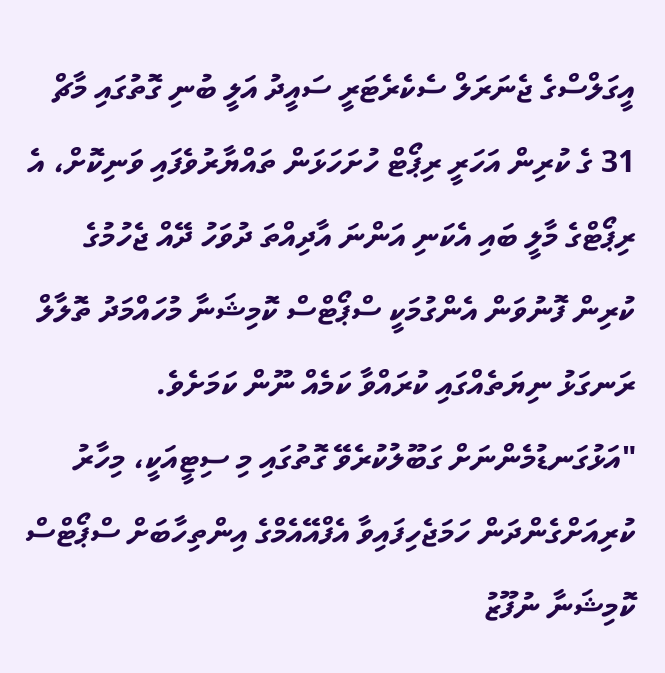އީގަލްސްގެ ޖެނަރަލް ސެކެރެޓަރީ ސައީދު އަލީ ބުނި ގޮތުގައި މާޗް 31 ގެ ކުރިން އަހަރީ ރިޕޯޓް ހުށަހަޅަން ތައްޔާރުވެފައި ވަނިކޮށް، އެ ރިޕޯޓްގެ މާލީ ބައި އެކަނި އަންނަ އާދިއްތަ ދުވަހު ދޭއް ޖެހުމުގެ ކުރިން ފޮނުވަން އެންގުމަކީ ސްޕޯޓްސް ކޮމިޝަނާ މުހައްމަދު ތޮލާލް ރަނގަޅު ނިޔަތެއްގައި ކުރައްވާ ކަމެއް ނޫން ކަމަށެވެ.
"އަޅުގަނޑުމެންނަށް ގަބޫލުކުރެވޭ ގޮތުގައި މި ސިޓީއަކީ، މިހާރު ކުރިއަށްގެންދަން ހަމަޖެހިފައިވާ އެފްއޭއެމްގެ އިންތިހާބަށް ސްޕޯޓްސް ކޮމިޝަނާ ނުފޫޒު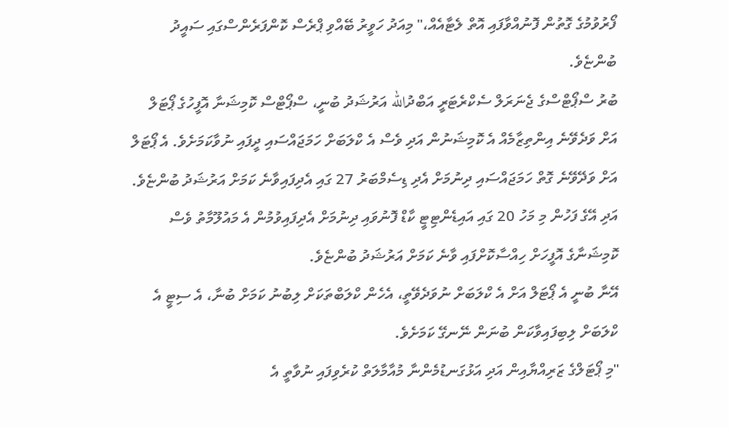ފޯރުވުމުގެ ގޮތުން ފޮނުއްވާފައި އޮތް ލެޓާއެއް،" މިއަދު ހަވީރު ބޭއްވި ޕްރެސް ކޮންފަރެންސްގައި ސައީދު ބުންޏެވެ.
ބުރު ސްޕޯޓްސްގެ ޖެނަރަލް ސެކްރެޓަރީ އަބްދުالله އަރުޝަދު ބުނީ، ސްޕޯޓްސް ކޮމިޝަނާ އޮފީހުގެ ޕޯޓަލް އަށް ވަދެވޭނެ އިންތިޒާމެއް އެ ކޮމިޝަނުން އަދި ވެސް އެ ކްލަބަށް ހަމަޖައްސައި ދީފައި ނުވާކަމަށެވެ. އެ ޕޯޓަލް އަށް ވަދޭވޭނެ ގޮތް ހަމަޖައްސައި ދިނުމަށް އެދި ޑިސެމްބަރު 27 ގައި އެދިފައިވާނެ ކަމަށް އަރުޝަދު ބުންޏެވެ. އަދި އޭގެ ފަހުން މި މަހު 20 ގައި އައިޑެންޓިޓީ ކާޑް ފޮނުވައި ދިނުމަށް އެދިފައިވުމުން އެ މައުލޫމާތު ވެސް ކޮމިޝަނާގެ އޮފީހަށް ހިއްސާކޮށްފައި ވާނެ ކަމަށް އަރުޝަދު ބުންޏެވެ.
އޭނާ ބުނީ އެ ޕޯޓަލް އަށް އެ ކްލަބަށް ނުވަދެވޭތީ، އެހެން ކްލަބްތަކަށް ލިބުނު ކަމަށް ބުނާ، އެ ސިޓީ އެ ކްލަބަށް ލިބިފައިވާކަން ބުނަން ނޭނގޭ ކަމަށެވެ.
"މި ޕޯޓަލްގެ ޒަރިއްޔާއިން އަދި އަޅުގަނޑުމެންނާ މުއާމާލަތް ކުރެވިފައި ނުވާތީ އެ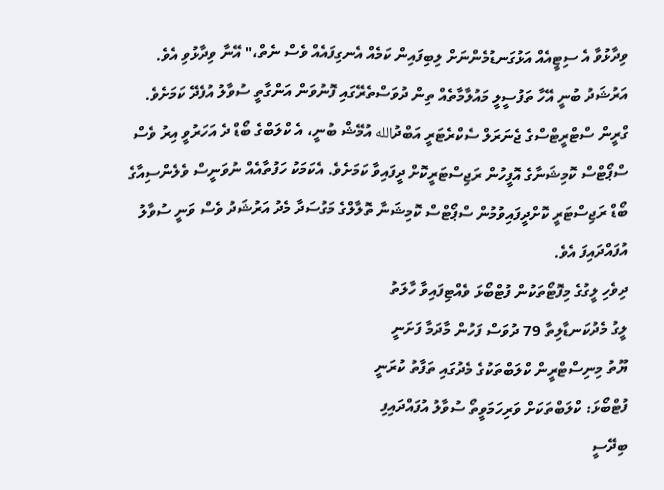ވިދާޅުވާ އެ ސިޓީއެއް އަޅުގަނޑުމެންނަށް ލިބިފައިން ކަމެއް އެނގިފައެއް ވެސް ނެތް،" އޭނާ ވިދާޅުވި އެވެ.
އަރުޝަދު ބުނީ އޭހާ ތަފުސީލީ މައުލާމާތެއް ތިން ދުވަސްތެރޭގައި ފޮނުވަން އަންގާތީ ސުވާލު އުފެދޭ ކަމަށެވެ.
ގްރީން ސްޓްރީޓްސްގެ ޖެނަރަލް ސެކްރެޓަރީ އަބްދުالله އުމޭޝް ބުނީ، އެ ކްލަބްގެ ބޯޑް ދެ އަހަރުވީ އިރު ވެސް ސްޕޯޓްސް ކޮމިޝަނާގެ އޮފީހުން ރަޖިސްޓަރީކޮށް ދީފައިވާ ކަމަށެވެ. އެކަމަކު ހަފުތާއެއް ނުވަނީސް ވެލެންސިއާގެ ބޯޑް ރަޖިސްޓަރީ ކޮށްދީފައިވުމުން ސްޕޯޓްސް ކޮމިޝަނާ ތޮލާލްގެ މަގުސަދާ މެދު އަރުޝަދު ވެސް ވަނީ ސުވާލު އުފައްދައިފަ އެވެ.
ދިވެހި ލީގުގެ މިފޮޓޯތަކުން ފުޓްބޯޅަ ވެއްޓިފައިވާ ހާލަތު
ލީގު މެދުކަނޑާލިތާ 79 ދުވަސް ފަހުން މާދަމާ ފަށަނީ
ޔޫތު މިނިސްޓްރީން ކްލަބްތަކުގެ މެދުގައި ތަފާތު ކުރަނީ
ފުޓްބޯޅަ: ކްލަބްތަކަށް ވަރިހަމަވީތޯ ސުވާލު އުފައްދައިފި
ބިދޭސީ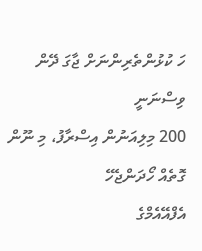ހަ ކުޅުންތެރިންނަށް ޖާގަ ދޭން ވިސްނަނީ
200 މިލިއަނުން އިސްރާފު، މި ނޫން ގޮތެއް ހޯދަންޖެހޭ
އެފްއޭއެމްގެ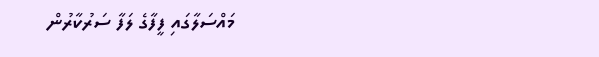މައްސަލާގައި ފީފާގެ ލަފާ ސަރުކާރުން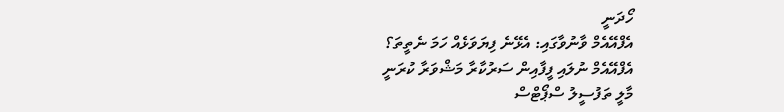ހޯދަނީ
އެފްއޭއެމް ވާނުވާގައި: އެޅޭނެ ފިޔަވަޅެއް ހަމަ ނެތީތަ؟
އެފްއޭއެމް ނުލައި ފީފާއިން ސަރުކާރާ މަޝްވަރާ ކުރަނީ
މާލީ ތަފުސީލު ސްޕޯޓްސް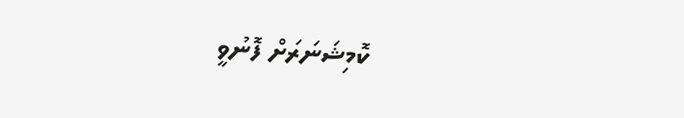ކޮމިޝަނަރަށް ފޮނުވީ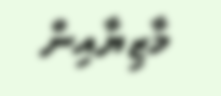މާޒިޔާއިން